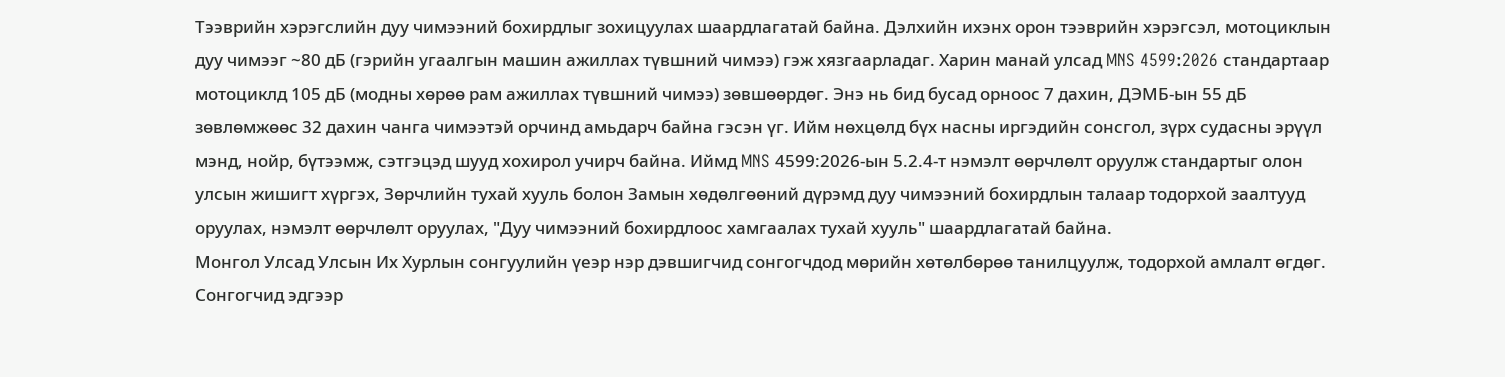Тээврийн хэрэгслийн дуу чимээний бохирдлыг зохицуулах шаардлагатай байна. Дэлхийн ихэнх орон тээврийн хэрэгсэл, мотоциклын дуу чимээг ~80 дБ (гэрийн угаалгын машин ажиллах түвшний чимээ) гэж хязгаарладаг. Харин манай улсад MNS 4599:2026 стандартаар мотоциклд 105 дБ (модны хөрөө рам ажиллах түвшний чимээ) зөвшөөрдөг. Энэ нь бид бусад орноос 7 дахин, ДЭМБ-ын 55 дБ зөвлөмжөөс 32 дахин чанга чимээтэй орчинд амьдарч байна гэсэн үг. Ийм нөхцөлд бүх насны иргэдийн сонсгол, зүрх судасны эрүүл мэнд, нойр, бүтээмж, сэтгэцэд шууд хохирол учирч байна. Иймд MNS 4599:2026-ын 5.2.4-т нэмэлт өөрчлөлт оруулж стандартыг олон улсын жишигт хүргэх, Зөрчлийн тухай хууль болон Замын хөдөлгөөний дүрэмд дуу чимээний бохирдлын талаар тодорхой заалтууд оруулах, нэмэлт өөрчлөлт оруулах, "Дуу чимээний бохирдлоос хамгаалах тухай хууль" шаардлагатай байна.
Монгол Улсад Улсын Их Хурлын сонгуулийн үеэр нэр дэвшигчид сонгогчдод мөрийн хөтөлбөрөө танилцуулж, тодорхой амлалт өгдөг. Сонгогчид эдгээр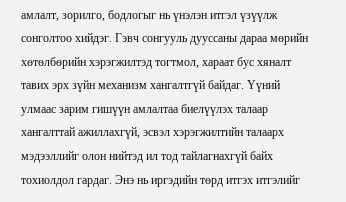амлалт, зорилго, бодлогыг нь үнэлэн итгэл үзүүлж сонголтоо хийдэг. Гэвч сонгууль дууссаны дараа мөрийн хөтөлбөрийн хэрэгжилтэд тогтмол, хараат бус хяналт тавих эрх зүйн механизм хангалтгүй байдаг. Үүний улмаас зарим гишүүн амлалтаа биелүүлэх талаар хангалттай ажиллахгүй, эсвэл хэрэгжилтийн талаарх мэдээллийг олон нийтэд ил тод тайлагнахгүй байх тохиолдол гардаг. Энэ нь иргэдийн төрд итгэх итгэлийг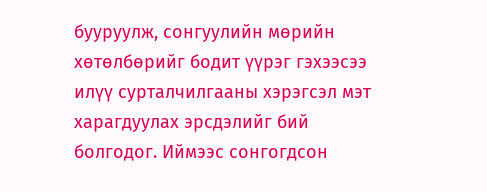бууруулж, сонгуулийн мөрийн хөтөлбөрийг бодит үүрэг гэхээсээ илүү сурталчилгааны хэрэгсэл мэт харагдуулах эрсдэлийг бий болгодог. Иймээс сонгогдсон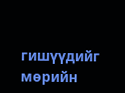гишүүдийг мөрийн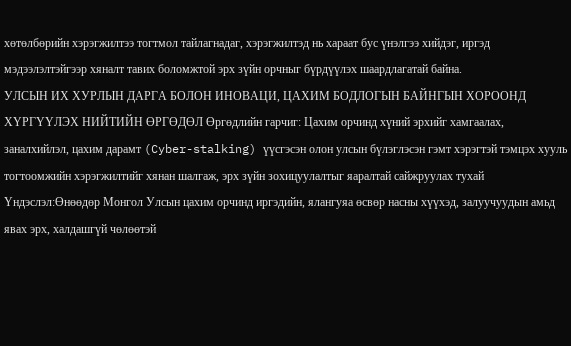хөтөлбөрийн хэрэгжилтээ тогтмол тайлагнадаг, хэрэгжилтэд нь хараат бус үнэлгээ хийдэг, иргэд мэдээлэлтэйгээр хяналт тавих боломжтой эрх зүйн орчныг бүрдүүлэх шаардлагатай байна.
УЛСЫН ИХ ХУРЛЫН ДАРГА БОЛОН ИНОВАЦИ, ЦАХИМ БОДЛОГЫН БАЙНГЫН ХОРООНД ХҮРГҮҮЛЭХ НИЙТИЙН ӨРГӨДӨЛ Өргөдлийн гарчиг: Цахим орчинд хүний эрхийг хамгаалах, заналхийлэл, цахим дарамт (Cyber-stalking) үүсгэсэн олон улсын бүлэглэсэн гэмт хэрэгтэй тэмцэх хууль тогтоомжийн хэрэгжилтийг хянан шалгаж, эрх зүйн зохицуулалтыг яаралтай сайжруулах тухай Үндэслэл:Өнөөдөр Монгол Улсын цахим орчинд иргэдийн, ялангуяа өсвөр насны хүүхэд, залуучуудын амьд явах эрх, халдашгүй чөлөөтэй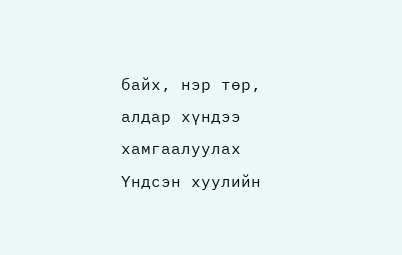байх, нэр төр, алдар хүндээ хамгаалуулах Үндсэн хуулийн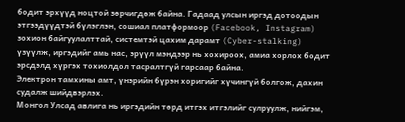бодит эрхүүд ноцтой зөрчигдөж байна. Гадаад улсын иргэд дотоодын этгээдүүдтэй бүлэглэн, сошиал платформоор (Facebook, Instagram) зохион байгуулалттай, системтэй цахим дарамт (Cyber-stalking) үзүүлж, иргэдийг амь нас, эрүүл мэндээр нь хохироох, амиа хорлох бодит эрсдэлд хүргэх тохиолдол тасралтгүй гарсаар байна.
Электрон тамхины амт, үнэрийн бүрэн хоригийг хүчингүй болгож, дахин судалж шийдвэрлэх.
Монгол Улсад авлига нь иргэдийн төрд итгэх итгэлийг сулруулж, нийгэм,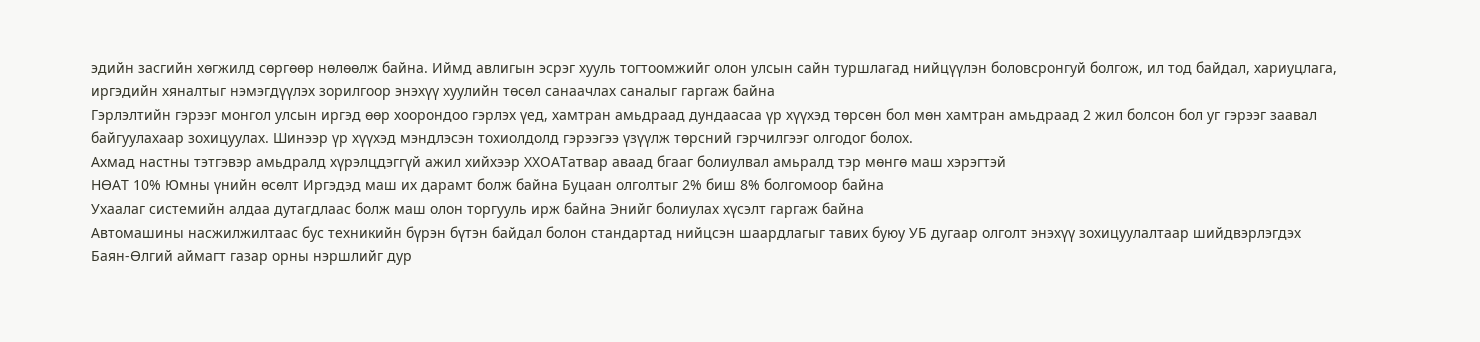эдийн засгийн хөгжилд сөргөөр нөлөөлж байна. Иймд авлигын эсрэг хууль тогтоомжийг олон улсын сайн туршлагад нийцүүлэн боловсронгуй болгож, ил тод байдал, хариуцлага, иргэдийн хяналтыг нэмэгдүүлэх зорилгоор энэхүү хуулийн төсөл санаачлах саналыг гаргаж байна
Гэрлэлтийн гэрээг монгол улсын иргэд өөр хоорондоо гэрлэх үед, хамтран амьдраад дундаасаа үр хүүхэд төрсөн бол мөн хамтран амьдраад 2 жил болсон бол уг гэрээг заавал байгуулахаар зохицуулах. Шинээр үр хүүхэд мэндлэсэн тохиолдолд гэрээгээ үзүүлж төрсний гэрчилгээг олгодог болох.
Ахмад настны тэтгэвэр амьдралд хүрэлцдэггүй ажил хийхээр ХХОАТатвар аваад бгааг болиулвал амьралд тэр мөнгө маш хэрэгтэй
НӨАТ 10% Юмны үнийн өсөлт Иргэдэд маш их дарамт болж байна Буцаан олголтыг 2% биш 8% болгомоор байна
Ухаалаг системийн алдаа дутагдлаас болж маш олон торгууль ирж байна Энийг болиулах хүсэлт гаргаж байна
Автомашины насжилжилтаас бус техникийн бүрэн бүтэн байдал болон стандартад нийцсэн шаардлагыг тавих буюу УБ дугаар олголт энэхүү зохицуулалтаар шийдвэрлэгдэх
Баян-Өлгий аймагт газар орны нэршлийг дур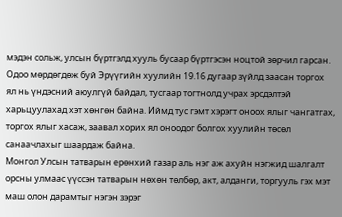мэдэн сольж, улсын бүртгэлд хууль бусаар бүртгэсэн ноцтой зөрчил гарсан. Одоо мөрдөгдөж буй Эрүүгийн хуулийн 19.16 дугаар зүйлд заасан торгох ял нь үндэсний аюулгүй байдал, тусгаар тогтнолд учрах эрсдэлтэй харьцуулахад хэт хөнгөн байна. Иймд тус гэмт хэрэгт оноох ялыг чангатгах, торгох ялыг хасаж, заавал хорих ял оноодог болгох хуулийн төсөл санаачлахыг шаардаж байна.
Монгол Улсын татварын ерөнхий газар аль нэг аж ахуйн нэгжид шалгалт орсны улмаас үүссэн татварын нөхөн төлбөр, акт, алданги, торгууль гэх мэт маш олон дарамтыг нэгэн зэрэг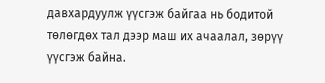давхардуулж үүсгэж байгаа нь бодитой төлөгдөх тал дээр маш их ачаалал, зөрүү үүсгэж байна.